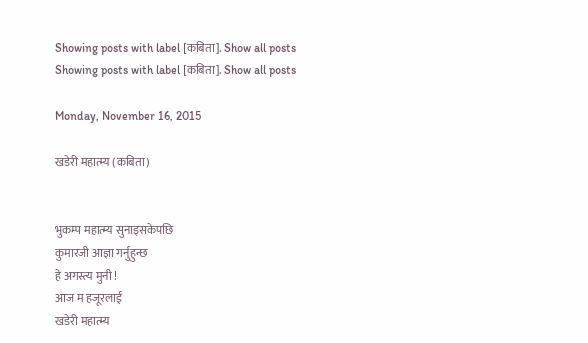Showing posts with label [कबिता]. Show all posts
Showing posts with label [कबिता]. Show all posts

Monday, November 16, 2015

खडेरी महात्म्य (कबिता)


भुकम्प महात्म्य सुनाइसकेपछि
कुमारजी आज्ञा गर्नुहुन्छ
हे अगस्त्य मुनी !
आज म हजूरलाई
खडेरी महात्म्य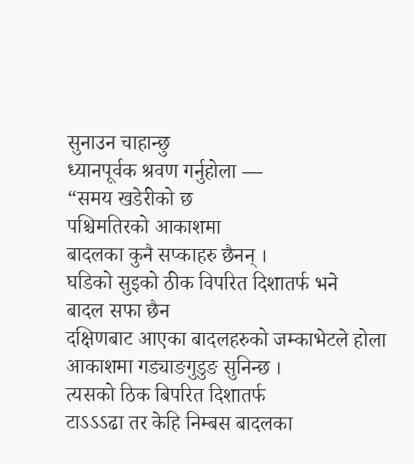सुनाउन चाहान्छु
ध्यानपूर्वक श्रवण गर्नुहोला —
“समय खडेरीको छ
पश्चिमतिरको आकाशमा
बादलका कुनै सप्काहरु छैनन् ।
घडिको सुइको ठीक विपरित दिशातर्फ भने
बादल सफा छैन
दक्षिणबाट आएका बादलहरुको जम्काभेटले होला
आकाशमा गड्याङगुडुङ सुनिन्छ ।
त्यसको ठिक बिपरित दिशातर्फ
टाऽऽऽढा तर केहि निम्बस बादलका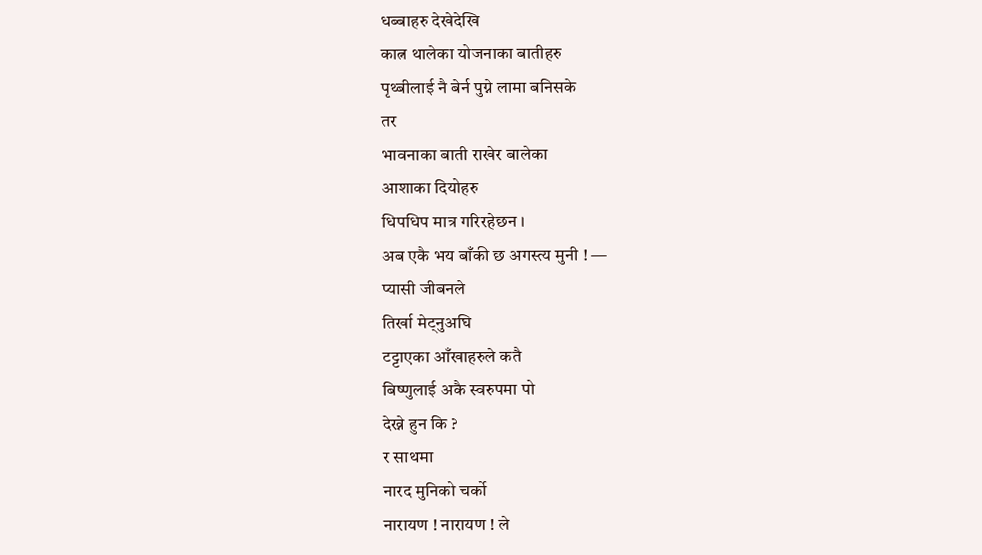धब्बाहरु देखेदेखि
कात्न थालेका योजनाका बातीहरु
पृथ्बीलाई नै बेर्न पुग्ने लामा बनिसके
तर
भावनाका बाती राखेर बालेका
आशाका दियोहरु
धिपधिप मात्र गरिरहेछन ।
अब एकै भय बाँकी छ अगस्त्य मुनी ! —
प्यासी जीबनले
तिर्खा मेट्नुअघि
टट्टाएका आँखाहरुले कतै
बिष्णुलाई अकै स्वरुपमा पो
देख्ने हुन कि ?
र साथमा
नारद मुनिको चर्को
नारायण ! नारायण ! ले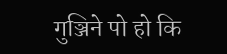गुञ्जिने पो हो कि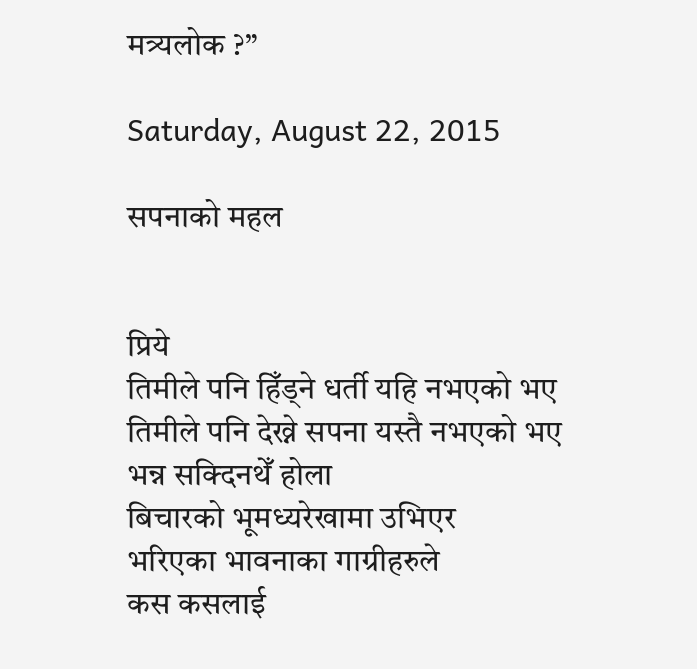मत्र्यलोक ?”

Saturday, August 22, 2015

सपनाको महल


प्रिये
तिमीले पनि हिँड्ने धर्ती यहि नभएको भए
तिमीले पनि देख्ने सपना यस्तै नभएको भए
भन्न सक्दिनथेँ होला
बिचारको भूमध्यरेखामा उभिएर
भरिएका भावनाका गाग्रीहरुले
कस कसलाई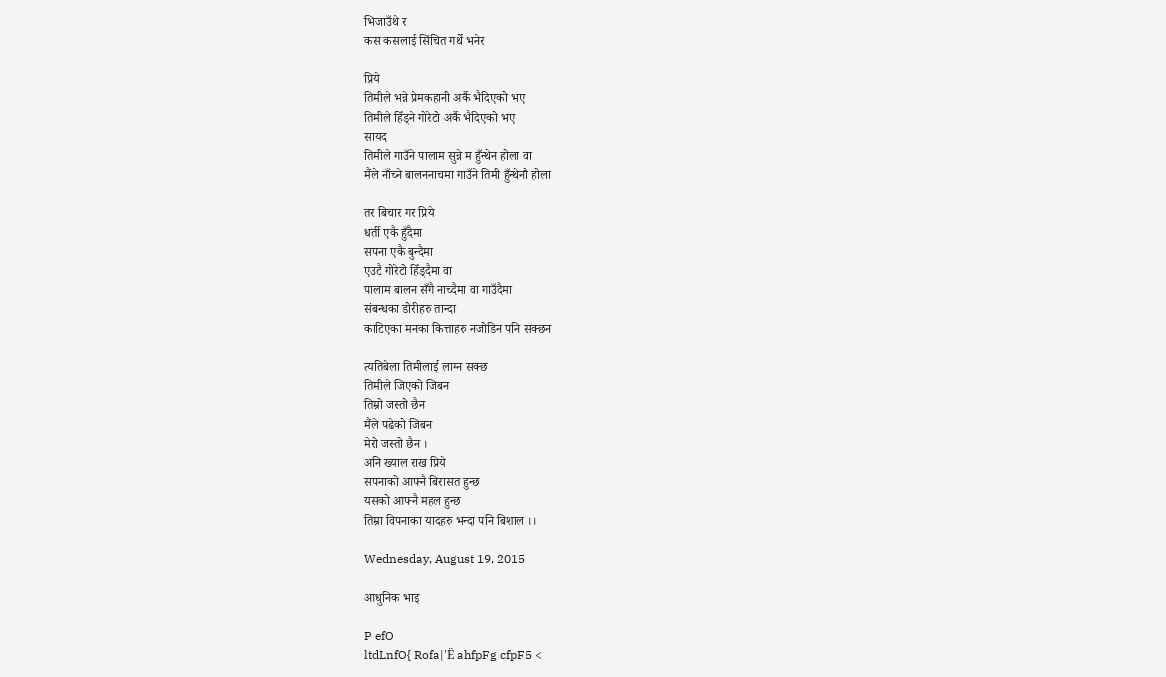भिजाउँथे र
कस कसलाई सिंचित गर्थे भनेर

प्रिये
तिमीले भन्ने प्रेमकहानी अर्कै भैदिएको भए
तिमीले हिँड्ने गोरेटो अर्कै भैदिएको भए
सायद
तिमीले गाउँने पालाम सुन्ने म हुँन्थेन होला वा
मैंले नाँच्ने बालननाचमा गाउँने तिमी हुँन्थेनौ होला

तर बिचार गर प्रिये
धर्ती एकै हुँदैमा
सपना एकै बुन्दैमा
एउटै गोरेटो हिँड्दैमा वा
पालाम बालन सँगै नाच्दैमा वा गाउँदैमा
संबन्धका डोरीहरु तान्दा
काटिएका मनका कित्ताहरु नजोडिन पनि सक्छन

त्यतिबेला तिमीलाई लाग्न सक्छ
तिमीले जिएको जिबन
तिम्रो जस्तो छैन
मैंले पढेको जिबन
मेरो जस्तो छैन ।
अनि ख्याल राख प्रिये
सपनाको आफ्नै बिरासत हुन्छ
यसको आफ्नै महल हुन्छ
तिम्रा विपनाका यादहरु भन्दा पनि बिशाल ।।

Wednesday, August 19, 2015

आधुनिक भाइ

P efO
ltdLnfO{ Rofa|'Ë ahfpFg cfpF5 <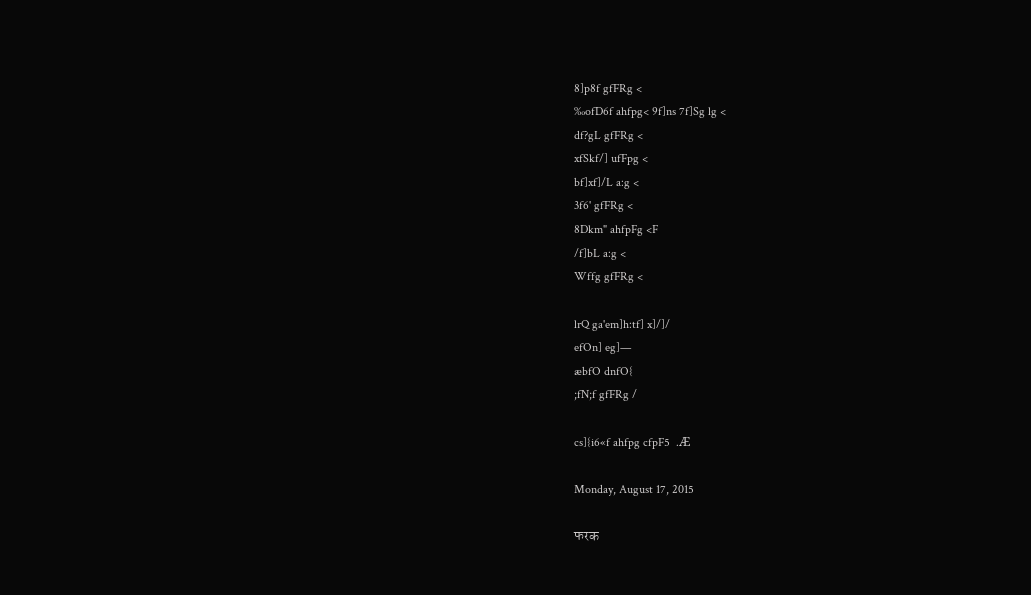8]p8f gfFRg <
‰ofD6f ahfpg< 9f]ns 7f]Sg lg <
df?gL gfFRg <
xfSkf/] ufFpg <
bf]xf]/L a:g <
3f6' gfFRg <
8Dkm" ahfpFg <F
/f]bL a:g <
Wffg gfFRg <

lrQ ga'em]h:tf] x]/]/
efOn] eg]—
æbfO dnfO{
;fN;f gfFRg /

cs]{i6«f ahfpg cfpF5  .Æ

Monday, August 17, 2015

फरक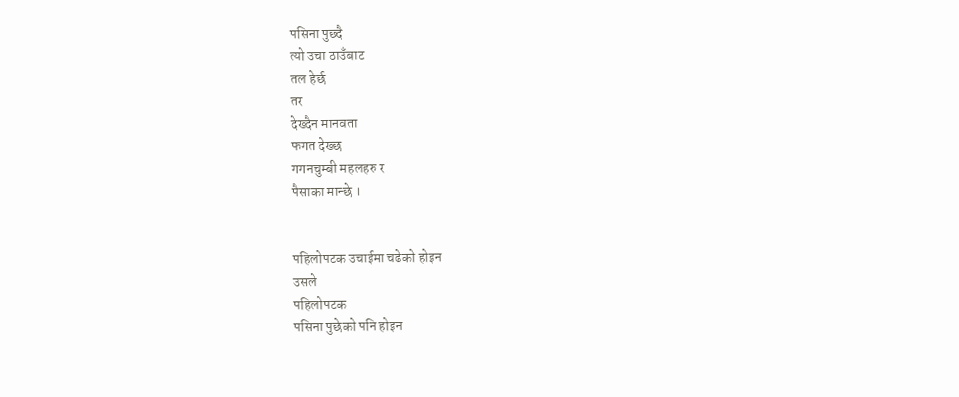पसिना पुछ्दै
त्यो उचा ठाउँबाट
तल हेर्छ
तर
देख्दैन मानवता
फगत देख्छ
गगनचुम्बी महलहरु र
पैसाका मान्छे ।


पहिलोपटक उचाईमा चढेको होइन
उसले
पहिलोपटक
पसिना पुछेको पनि होइन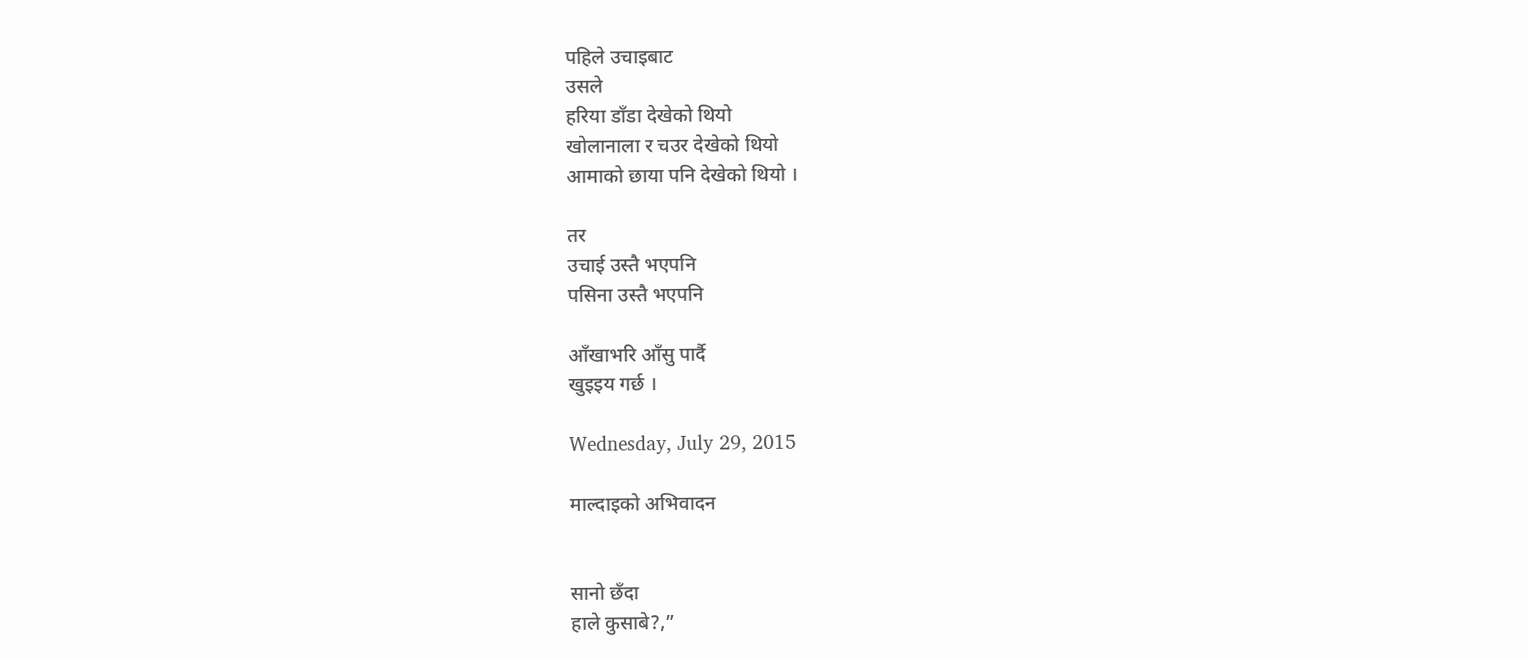पहिले उचाइबाट
उसले
हरिया डाँडा देखेको थियो
खोलानाला र चउर देखेको थियो
आमाको छाया पनि देखेको थियो ।

तर
उचाई उस्तै भएपनि
पसिना उस्तै भएपनि

आँखाभरि आँसु पार्दै
खुइइय गर्छ ।

Wednesday, July 29, 2015

माल्दाइको अभिवादन


सानो छँदा
हाले कुसाबे?,”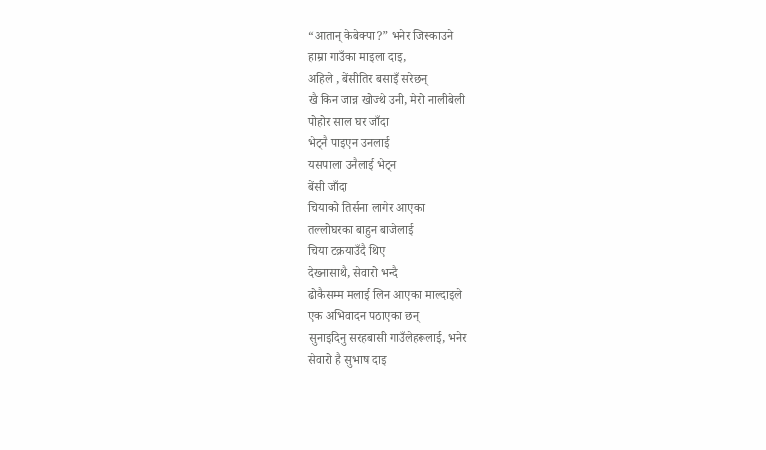“आतान् केबेक्पा?” भनेर जिस्काउने
हाम्रा गाउँका माइला दाइ,
अहिले , बेंसीतिर बसाइँ सरेछन्
खै किन जान्न खोज्थे उनी, मेरो नालीबेली
पोहोर साल घर जाँदा
भेट्नै पाइएन उनलाई
यसपाला उनैलाई भेट्न
बेंसी जाँदा
चियाको तिर्सना लागेर आएका
तल्लोघरका बाहुन बाजेलाई
चिया टक्रयाउँदै थिए
देख्नासाथै, सेवारो भन्दै
ढोकैसम्म मलाई लिन आएका माल्दाइले
एक अभिवादन पठाएका छन्
सुनाइदिनु सरहबासी गाउँलेहरूलाई, भनेर
सेवारो है सुभाष दाइ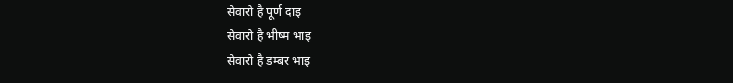सेवारो है पूर्ण दाइ
सेवारो है भीष्म भाइ
सेवारो है डम्बर भाइ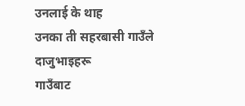उनलाई के थाह
उनका ती सहरबासी गाउँले दाजुभाइहरू
गाउँबाट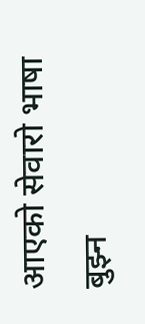आएको सेवारो भाषा
बुझ्न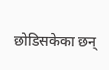छोडिसकेका छन्